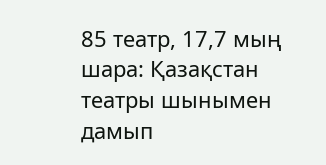85 театр, 17,7 мың шара: Қазақстан театры шынымен дамып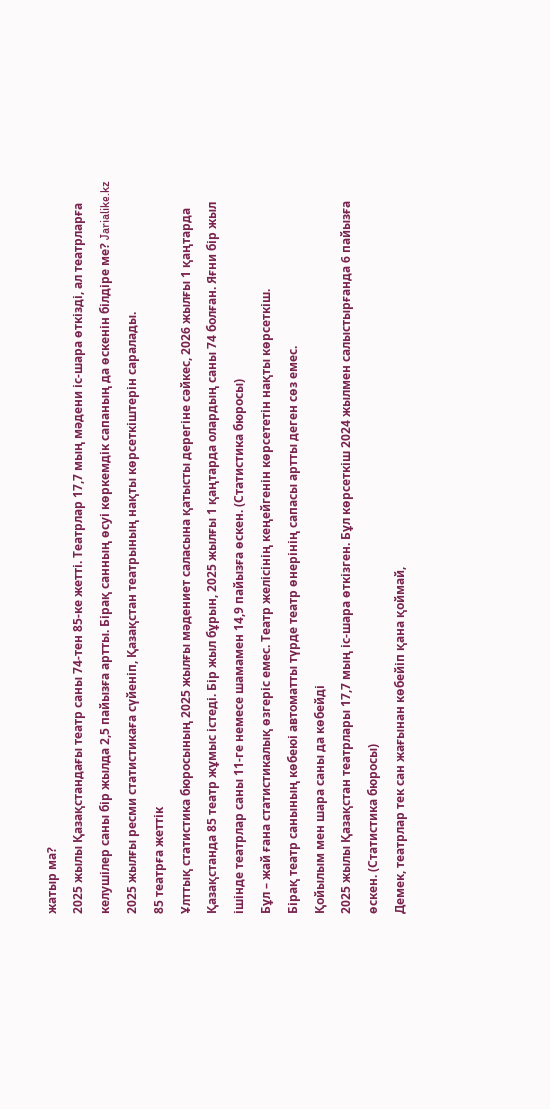жатыр ма?
2025 жылы Қазақстандағы театр саны 74-тен 85-ке жетті. Театрлар 17,7 мың мәдени іс-шара өткізді, ал театрларға келушілер саны бір жылда 2,5 пайызға артты. Бірақ санның өсуі көркемдік сапаның да өскенін білдіре ме? Jarialike.kz 2025 жылғы ресми статистикаға сүйеніп, Қазақстан театрының нақты көрсеткіштерін саралады.
85 театрға жеттік
Ұлттық статистика бюросының 2025 жылғы мәдениет саласына қатысты дерегіне сәйкес, 2026 жылғы 1 қаңтарда Қазақстанда 85 театр жұмыс істеді. Бір жыл бұрын, 2025 жылғы 1 қаңтарда олардың саны 74 болған. Яғни бір жыл ішінде театрлар саны 11-ге немесе шамамен 14,9 пайызға өскен. (Статистика бюросы)
Бұл – жай ғана статистикалық өзгеріс емес. Театр желісінің кеңейгенін көрсететін нақты көрсеткіш.
Бірақ театр санының көбеюі автоматты түрде театр өнерінің сапасы артты деген сөз емес.
Қойылым мен шара саны да көбейді
2025 жылы Қазақстан театрлары 17,7 мың іс-шара өткізген. Бұл көрсеткіш 2024 жылмен салыстырғанда 6 пайызға өскен. (Статистика бюросы)
Демек, театрлар тек сан жағынан көбейіп қана қоймай,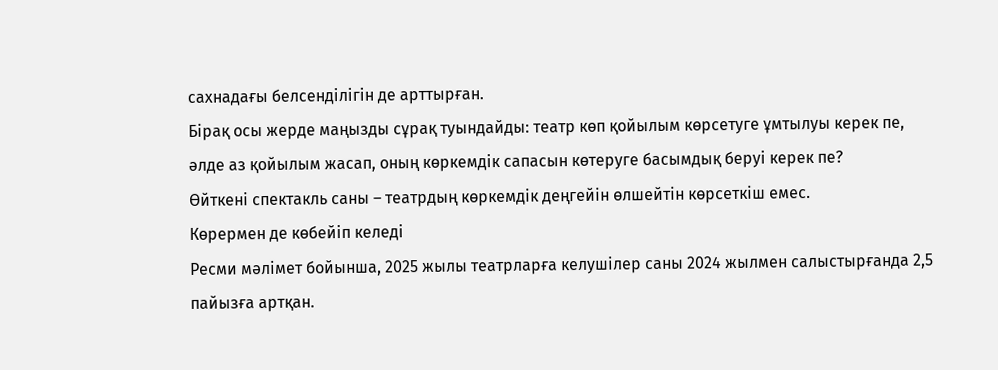сахнадағы белсенділігін де арттырған.
Бірақ осы жерде маңызды сұрақ туындайды: театр көп қойылым көрсетуге ұмтылуы керек пе, әлде аз қойылым жасап, оның көркемдік сапасын көтеруге басымдық беруі керек пе?
Өйткені спектакль саны – театрдың көркемдік деңгейін өлшейтін көрсеткіш емес.
Көрермен де көбейіп келеді
Ресми мәлімет бойынша, 2025 жылы театрларға келушілер саны 2024 жылмен салыстырғанда 2,5 пайызға артқан.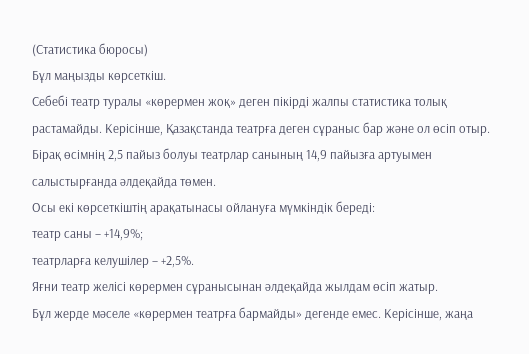(Статистика бюросы)
Бұл маңызды көрсеткіш.
Себебі театр туралы «көрермен жоқ» деген пікірді жалпы статистика толық растамайды. Керісінше, Қазақстанда театрға деген сұраныс бар және ол өсіп отыр.
Бірақ өсімнің 2,5 пайыз болуы театрлар санының 14,9 пайызға артуымен салыстырғанда әлдеқайда төмен.
Осы екі көрсеткіштің арақатынасы ойлануға мүмкіндік береді:
театр саны – +14,9%;
театрларға келушілер – +2,5%.
Яғни театр желісі көрермен сұранысынан әлдеқайда жылдам өсіп жатыр.
Бұл жерде мәселе «көрермен театрға бармайды» дегенде емес. Керісінше, жаңа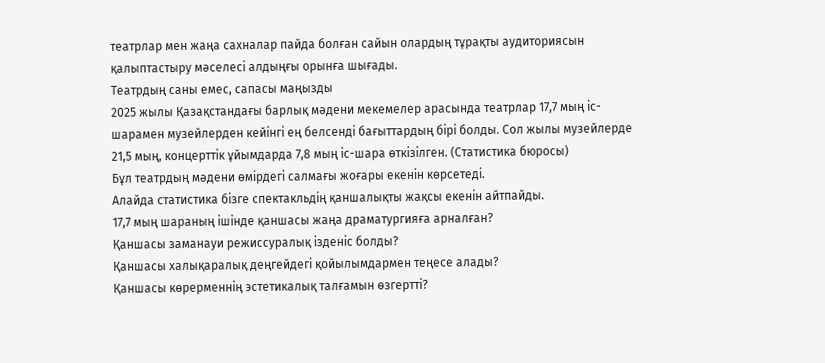театрлар мен жаңа сахналар пайда болған сайын олардың тұрақты аудиториясын қалыптастыру мәселесі алдыңғы орынға шығады.
Театрдың саны емес, сапасы маңызды
2025 жылы Қазақстандағы барлық мәдени мекемелер арасында театрлар 17,7 мың іс-шарамен музейлерден кейінгі ең белсенді бағыттардың бірі болды. Сол жылы музейлерде 21,5 мың, концерттік ұйымдарда 7,8 мың іс-шара өткізілген. (Статистика бюросы)
Бұл театрдың мәдени өмірдегі салмағы жоғары екенін көрсетеді.
Алайда статистика бізге спектакльдің қаншалықты жақсы екенін айтпайды.
17,7 мың шараның ішінде қаншасы жаңа драматургияға арналған?
Қаншасы заманауи режиссуралық ізденіс болды?
Қаншасы халықаралық деңгейдегі қойылымдармен теңесе алады?
Қаншасы көрерменнің эстетикалық талғамын өзгертті?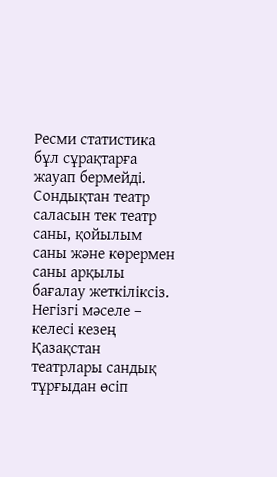Ресми статистика бұл сұрақтарға жауап бермейді.
Сондықтан театр саласын тек театр саны, қойылым саны және көрермен саны арқылы бағалау жеткіліксіз.
Негізгі мәселе – келесі кезең
Қазақстан театрлары сандық тұрғыдан өсіп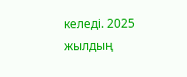келеді. 2025 жылдың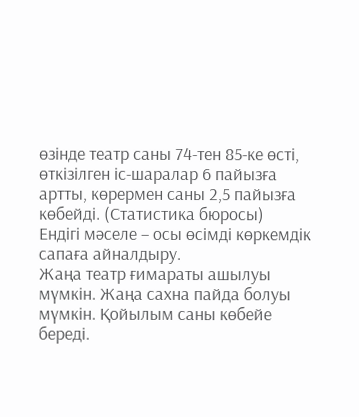өзінде театр саны 74-тен 85-ке өсті, өткізілген іс-шаралар 6 пайызға артты, көрермен саны 2,5 пайызға көбейді. (Статистика бюросы)
Ендігі мәселе – осы өсімді көркемдік сапаға айналдыру.
Жаңа театр ғимараты ашылуы мүмкін. Жаңа сахна пайда болуы мүмкін. Қойылым саны көбейе береді.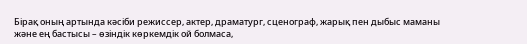Бірақ оның артында кәсіби режиссер, актер, драматург, сценограф, жарық пен дыбыс маманы және ең бастысы – өзіндік көркемдік ой болмаса,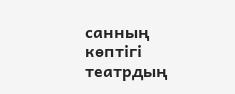санның көптігі театрдың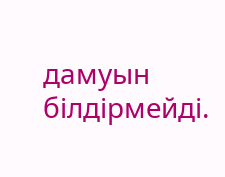дамуын білдірмейді.